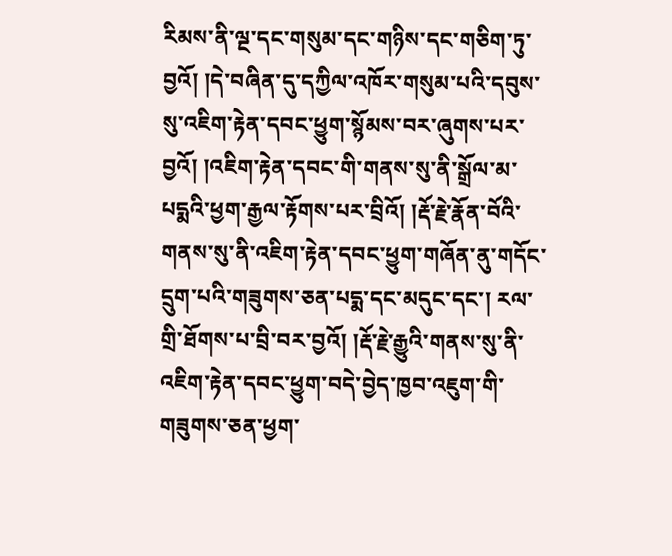རིམས་ནི་ལྔ་དང་གསུམ་དང་གཉིས་དང་གཅིག་ཏུ་བྱའོ། །དེ་བཞིན་དུ་དཀྱིལ་འཁོར་གསུམ་པའི་དབུས་སུ་འཇིག་རྟེན་དབང་ཕྱུག་སྙོམས་བར་ཞུགས་པར་བྱའོ། །འཇིག་རྟེན་དབང་གི་གནས་སུ་ནི་སྒྲོལ་མ་པདྨའི་ཕྱག་རྒྱལ་རྟོགས་པར་བྲིའོ། །རྡོ་རྗེ་རྣོན་བོའི་གནས་སུ་ནི་འཇིག་རྟེན་དབང་ཕྱུག་གཞོན་ནུ་གདོང་དྲུག་པའི་གཟུགས་ཅན་པདྨ་དང་མདུང་དང་། རལ་གྲི་ཐོགས་པ་བྲི་བར་བྱའོ། །རྡོ་རྗེ་རྒྱུའི་གནས་སུ་ནི་འཇིག་རྟེན་དབང་ཕྱུག་བདེ་བྱེད་ཁྱབ་འཇུག་གི་གཟུགས་ཅན་ཕྱག་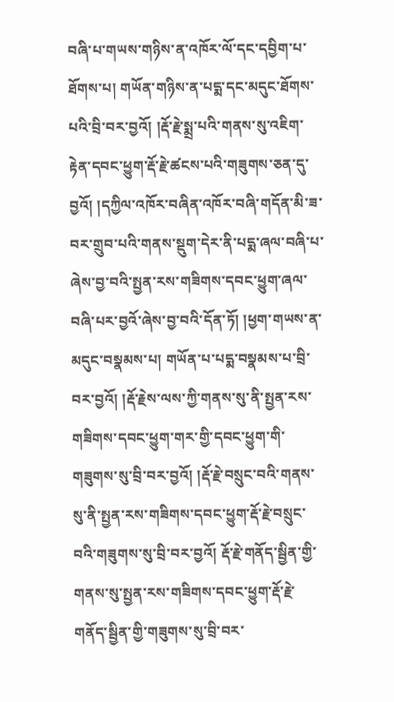བཞི་པ་གཡས་གཉིས་ན་འཁོར་ལོ་དང་དབྱིག་པ་ཐོགས་པ། གཡོན་གཉིས་ན་པདྨ་དང་མདུང་ཐོགས་པའི་བྲི་བར་བྱའོ། །རྡོ་རྗེ་སྨྲ་པའི་གནས་སུ་འཇིག་རྟེན་དབང་ཕྱུག་རྡོ་རྗེ་ཚངས་པའི་གཟུགས་ཅན་དུ་བྱའོ། །དཀྱིལ་འཁོར་བཞིན་འཁོར་བཞི་གདོན་མི་ཟ་བར་གྲུབ་པའི་གནས་སྡུག་དེར་ནི་པདྨ་ཞལ་བཞི་པ་ཞེས་བྱ་བའི་སྤྱན་རས་གཟིགས་དབང་ཕྱུག་ཞལ་བཞི་པར་བྱའོ་ཞེས་བྱ་བའི་དོན་ཏོ། །ཕྱག་གཡས་ན་མདུང་བསྣམས་པ། གཡོན་པ་པདྨ་བསྣམས་པ་བྲི་བར་བྱའོ། །རྡོ་རྗེས་ལས་ཀྱི་གནས་སུ་ནི་སྤྱན་རས་གཟིགས་དབང་ཕྱུག་གར་གྱི་དབང་ཕྱུག་གི་གཟུགས་སུ་བྲི་བར་བྱའོ། །རྡོ་རྗེ་བསྲུང་བའི་གནས་སུ་ནི་སྤྱན་རས་གཟིགས་དབང་ཕྱུག་རྡོ་རྗེ་བསྲུང་བའི་གཟུགས་སུ་བྲི་བར་བྱའོ། རྡོ་རྗེ་གནོད་སྦྱིན་གྱི་གནས་སུ་སྤྱན་རས་གཟིགས་དབང་ཕྱུག་རྡོ་རྗེ་གནོད་སྦྱིན་གྱི་གཟུགས་སུ་བྲི་བར་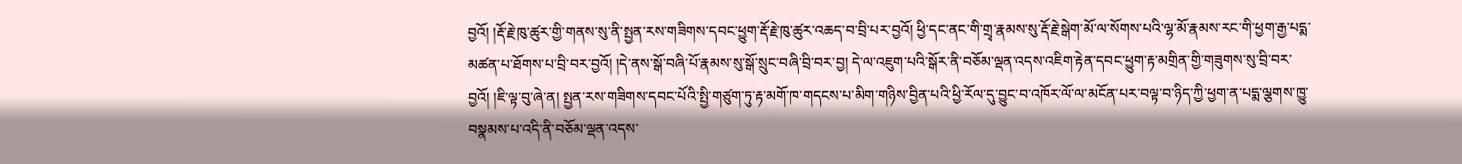བྱའོ། །རྡོ་རྗེ་ཁུ་ཚུར་གྱི་གནས་སུ་ནི་སྤྱན་རས་གཟིགས་དབང་ཕྱུག་རྡོ་རྗེ་ཁུ་ཚུར་འཆད་བ་བྲི་པར་བྱའོ། ཕྱི་དང་ནང་གི་གྲྭ་རྣམས་སུ་རྡོ་རྗེ་སྒེག་མོ་ལ་སོགས་པའི་ལྷ་མོ་རྣམས་རང་གི་ཕྱག་རྒྱ་པདྨ་མཚན་པ་ཐོགས་པ་བྲི་བར་བྱའོ། །དེ་ནས་སྒོ་བཞི་པོ་རྣམས་སུ་སྒོ་སྲུང་བཞི་བྲི་བར་བྱ། དེ་ལ་འཇུག་པའི་སྒོར་ནི་བཅོམ་ལྡན་འདས་འཇིག་རྟེན་དབང་ཕྱུག་རྟ་མགྲིན་གྱི་གཟུགས་སུ་བྲི་བར་བྱའོ། །ཇི་ལྟ་བུ་ཞེ་ན། སྤྱན་རས་གཟིགས་དབང་པོའི་སྤྱི་གཙུག་ཏུ་རྟ་མགོ་ཁ་གདངས་པ་མིག་གཉིས་བྱིན་པའི་ཕྱི་རོལ་དུ་བྱུང་བ་འཁོར་ལོ་ལ་མངོན་པར་བལྟ་བ་ཉིད་ཀྱི་ཕྱག་ན་པདྨ་ལྕགས་ཁྱུ་བསྣམས་པ་འདི་ནི་བཅོམ་ལྡན་འདས་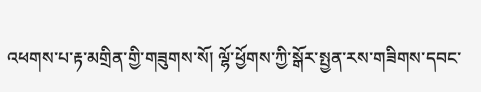འཕགས་པ་རྟ་མགྲིན་གྱི་གཟུགས་སོ། ལྷོ་ཕྱོགས་ཀྱི་སྒོར་སྤྱན་རས་གཟིགས་དབང་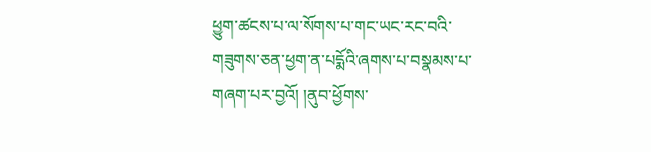ཕྱུག་ཚངས་པ་ལ་སོགས་པ་གང་ཡང་རང་བའི་གཟུགས་ཅན་ཕྱག་ན་པདྨོའི་ཞགས་པ་བསྣམས་པ་གཞག་པར་བྱའོ། །ནུབ་ཕྱོགས་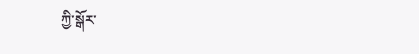ཀྱི་སྒོར་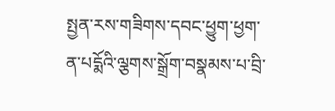སྤྱན་རས་གཟིགས་དབང་ཕྱུག་ཕྱག་ན་པདྨོའི་ལྕགས་སྒྲོག་བསྣམས་པ་བྲི་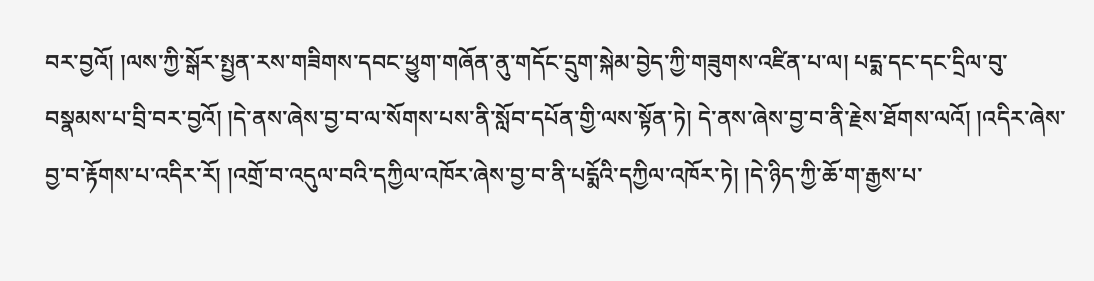བར་བྱའོ། །ལས་ཀྱི་སྒོར་སྤྱན་རས་གཟིགས་དབང་ཕྱུག་གཞོན་ནུ་གདོང་དྲུག་སྐེམ་བྱེད་ཀྱི་གཟུགས་འཛིན་པ་ལ། པདྨ་དང་དང་དྲིལ་བུ་བསྣམས་པ་བྲི་བར་བྱའོ། །དེ་ནས་ཞེས་བྱ་བ་ལ་སོགས་པས་ནི་སློབ་དཔོན་གྱི་ལས་སྟོན་ཏེ། དེ་ནས་ཞེས་བྱ་བ་ནི་རྗེས་ཐོགས་ལའོ། །འདིར་ཞེས་བྱ་བ་རྟོགས་པ་འདིར་རོ། །འགྲོ་བ་འདུལ་བའི་དཀྱིལ་འཁོར་ཞེས་བྱ་བ་ནི་པདྨོའི་དཀྱིལ་འཁོར་ཏེ། །དེ་ཉིད་ཀྱི་ཆོ་ག་རྒྱས་པ་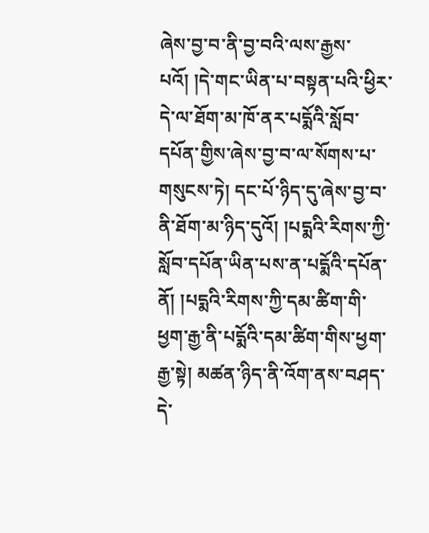ཞེས་བྱ་བ་ནི་བྱ་བའི་ལས་རྒྱས་པའོ། །དེ་གང་ཡིན་པ་བསྟན་པའི་ཕྱིར་དེ་ལ་ཐོག་མ་ཁོ་ནར་པདྨོའི་སློབ་དཔོན་གྱིས་ཞེས་བྱ་བ་ལ་སོགས་པ་གསུངས་ཏེ། དང་པོ་ཉིད་དུ་ཞེས་བྱ་བ་ནི་ཐོག་མ་ཉིད་དུའོ། །པདྨའི་རིགས་ཀྱི་སློབ་དཔོན་ཡིན་པས་ན་པདྨོའི་དཔོན་ནོ། །པདྨའི་རིགས་ཀྱི་དམ་ཚིག་གི་ཕྱག་རྒྱ་ནི་པདྨོའི་དམ་ཚིག་གིས་ཕྱག་རྒྱ་སྟེ། མཚན་ཉིད་ནི་འོག་ནས་བཤད་དེ་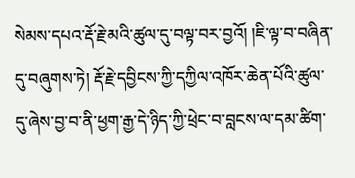སེམས་དཔའ་རྡོ་རྗེ་མའི་ཚུལ་དུ་བལྟ་བར་བྱའོ། །ཇི་ལྟ་བ་བཞིན་དུ་བཞུགས་ཏེ། རྡོ་རྗེ་དབྱིངས་ཀྱི་དཀྱིལ་འཁོར་ཆེན་པོའི་ཚུལ་དུ་ཞེས་བྱ་བ་ནི་ཕྱག་རྒྱ་དེ་ཉིད་ཀྱི་ཕྲེང་བ་བླངས་ལ་དམ་ཚིག་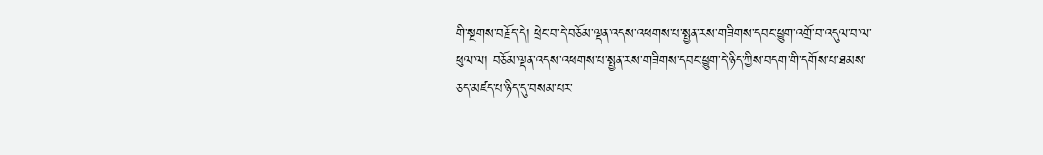གི་སྔགས་བརྗོད་དེ། ཕྲེང་བ་དེ་བཅོམ་ལྡན་འདས་འཕགས་པ་སྤྱན་རས་གཟིགས་དབང་ཕྱུག་འགྲོ་བ་འདུལ་བ་ལ་ཕུལ་ལ། བཅོམ་ལྡན་འདས་འཕགས་པ་སྤྱན་རས་གཟིགས་དབང་ཕྱུག་དེ་ཉིད་ཀྱིས་བདག་གི་དགོས་པ་ཐམས་ཅད་མཛད་པ་ཉིད་དུ་བསམ་པར་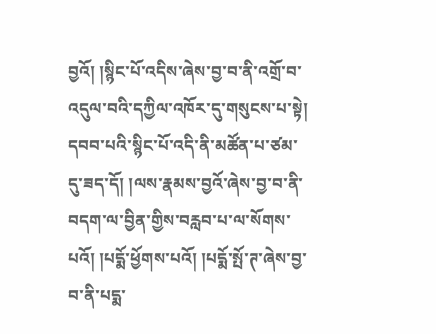བྱའོ། །སྙིང་པོ་འདིས་ཞེས་བྱ་བ་ནི་འགྲོ་བ་འདུལ་བའི་དཀྱིལ་འཁོར་དུ་གསུངས་པ་སྟེ། དབབ་པའི་སྙིང་པོ་འདི་ནི་མཚོན་པ་ཙམ་དུ་ཟད་དོ། །ལས་རྣམས་བྱའོ་ཞེས་བྱ་བ་ནི་བདག་ལ་བྱིན་གྱིས་བརླབ་པ་ལ་སོགས་པའོ། །པདྨོ་ཕྱོགས་པའོ། །པདྨོ་སྤོ་ཊ་ཞེས་བྱ་བ་ནི་པདྨ་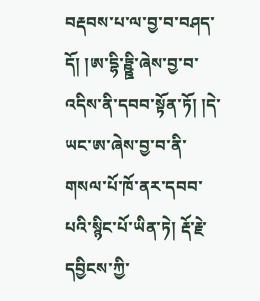བརྡབས་པ་ལ་བྱ་བ་བཤད་དོ། །ཨ་དྷི་ཏྵྛི་ཞེས་བྱ་བ་འདིས་ནི་དབབ་སྟོན་ཏོ། །དེ་ཡང་ཨ་ཞེས་བྱ་བ་ནི་གསལ་པོ་ཁོ་ནར་དབབ་པའི་སྙིང་པོ་ཡིན་ཏེ། རྡོ་རྗེ་དབྱིངས་ཀྱི་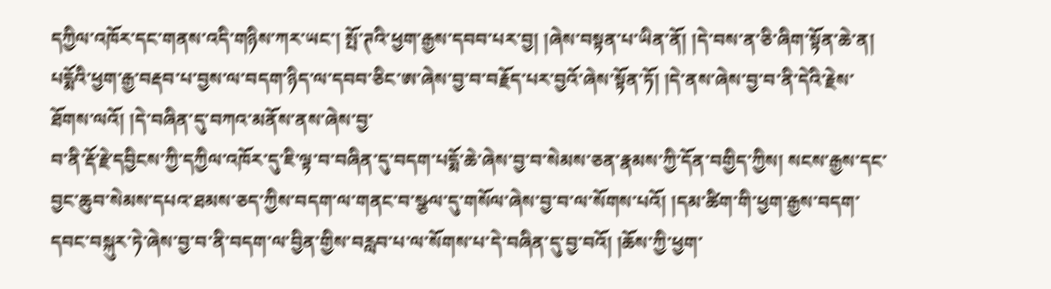དཀྱིལ་འཁོར་དང་གནས་འདི་གཉིས་ཀར་ཡང་། སྤོ་ཊའི་ཕྱག་རྒྱས་དབབ་པར་བྱ། །ཞེས་བསྟན་པ་ཡིན་ནོ། །དེ་བས་ན་ཅི་ཞིག་སྟོན་ཆེ་ན། པདྨོའི་ཕྱག་རྒྱ་བརྡབ་པ་བྱས་ལ་བདག་ཉིད་ལ་དབབ་ཅིང་ཨ་ཞེས་བྱ་བ་བརྗོད་པར་བྱའོ་ཞེས་སྟོན་ཏོ། །དེ་ནས་ཞེས་བྱ་བ་ནི་དེའི་རྗེས་ཐོགས་ལའོ། །དེ་བཞིན་དུ་བཀའ་མནོས་ནས་ཞེས་བྱ་
བ་ནི་རྡོ་རྗེ་དབྱིངས་ཀྱི་དཀྱིལ་འཁོར་དུ་ཇི་ལྟ་བ་བཞིན་དུ་བདག་པདྨོ་ཆེ་ཞེས་བྱ་བ་སེམས་ཅན་རྣམས་ཀྱི་དོན་བགྱིད་ཀྱིས། སངས་རྒྱས་དང་བྱང་ཆུབ་སེམས་དཔའ་ཐམས་ཅད་ཀྱིས་བདག་ལ་གནང་བ་སྩལ་དུ་གསོལ་ཞེས་བྱ་བ་ལ་སོགས་པའོ། །དམ་ཚིག་གི་ཕྱག་རྒྱས་བདག་དབང་བསྐུར་ཏེ་ཞེས་བྱ་བ་ནི་བདག་ལ་བྱིན་གྱིས་བརླབ་པ་ལ་སོགས་པ་དེ་བཞིན་དུ་བྱ་བའོ། །ཆོས་ཀྱི་ཕྱག་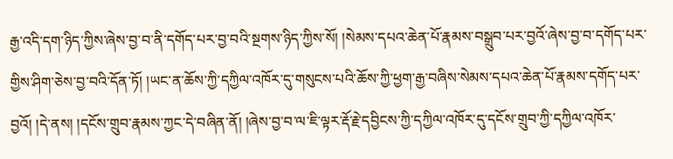རྒྱ་འདི་དག་ཉིད་ཀྱིས་ཞེས་བྱ་བ་ནི་དགོད་པར་བྱ་བའི་སྔགས་ཉིད་ཀྱིས་སོ། །སེམས་དཔའ་ཆེན་པོ་རྣམས་བསྒྲུབ་པར་བྱའོ་ཞེས་བྱ་བ་དགོད་པར་གྱིས་ཤིག་ཅེས་བྱ་བའི་དོན་ཏོ། །ཡང་ན་ཆོས་ཀྱི་དཀྱིལ་འཁོར་དུ་གསུངས་པའི་ཆོས་ཀྱི་ཕྱག་རྒྱ་བཞིས་སེམས་དཔའ་ཆེན་པོ་རྣམས་དགོད་པར་བྱའོ། །དེ་ནས། །དངོས་གྲུབ་རྣམས་ཀྱང་དེ་བཞིན་ནོ། །ཞེས་བྱ་བ་ལ་ཇི་ལྟར་རྡོ་རྗེ་དབྱིངས་ཀྱི་དཀྱིལ་འཁོར་དུ་དངོས་གྲུབ་ཀྱི་དཀྱིལ་འཁོར་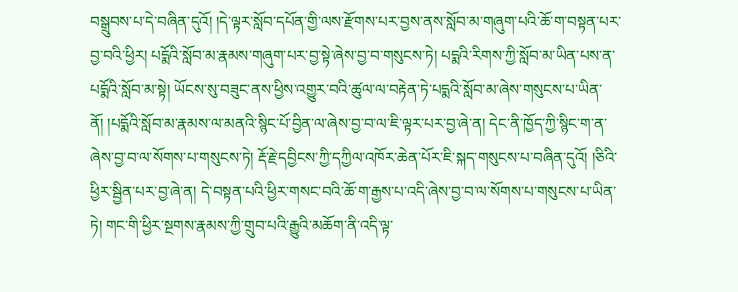བསྒྲུབས་པ་དེ་བཞིན་དུའོ། །དེ་ལྟར་སློབ་དཔོན་གྱི་ལས་རྫོགས་པར་བྱས་ནས་སློབ་མ་གཞུག་པའི་ཆོ་ག་བསྟན་པར་བྱ་བའི་ཕྱིར། པདྨོའི་སློབ་མ་རྣམས་གཞུག་པར་བྱ་སྟེ་ཞེས་བྱ་བ་གསུངས་ཏེ། པདྨའི་རིགས་ཀྱི་སློབ་མ་ཡིན་པས་ན་པདྨོའི་སློབ་མ་སྟེ། ཡོངས་སུ་བཟུང་ནས་ཕྱིས་འགྱུར་བའི་ཚུལ་ལ་བརྟེན་ཏེ་པདྨའི་སློབ་མ་ཞེས་གསུངས་པ་ཡིན་ནོ། །པདྨོའི་སློབ་མ་རྣམས་ལ་མནའི་སྙིང་པོ་བྱིན་ལ་ཞེས་བྱ་བ་ལ་ཇི་ལྟར་པར་བྱ་ཞེ་ན། དེང་ནི་ཁྱོད་ཀྱི་སྙིང་ག་ན་ཞེས་བྱ་བ་ལ་སོགས་པ་གསུངས་ཏེ། རྡོ་རྗེ་དབྱིངས་ཀྱི་དཀྱིལ་འཁོར་ཆེན་པོར་ཇི་སྐད་གསུངས་པ་བཞིན་དུའོ། །ཅིའི་ཕྱིར་སྦྱིན་པར་བྱ་ཞེ་ན། དེ་བསྟན་པའི་ཕྱིར་གསང་བའི་ཆོ་ག་རྒྱས་པ་འདི་ཞེས་བྱ་བ་ལ་སོགས་པ་གསུངས་པ་ཡིན་ཏེ། གང་གི་ཕྱིར་སྔགས་རྣམས་ཀྱི་གྲུབ་པའི་རྒྱུའི་མཆོག་ནི་འདི་ལྟ་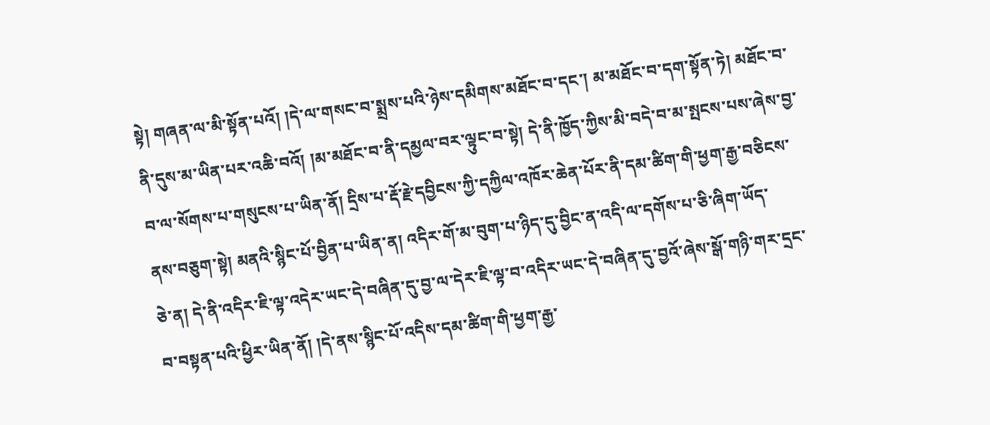སྟེ། གཞན་ལ་མི་སྟོན་པའོ། །དེ་ལ་གསང་བ་སྨྲས་པའི་ཉེས་དམིགས་མཐོང་བ་དང་། མ་མཐོང་བ་དག་སྟོན་ཏེ། མཐོང་བ་ནི་དུས་མ་ཡིན་པར་འཆི་བའོ། །མ་མཐོང་བ་ནི་དམྱལ་བར་ལྟུང་བ་སྟེ། དེ་ནི་ཁྱོད་ཀྱིས་མི་བདེ་བ་མ་སྤངས་པས་ཞེས་བྱ་བ་ལ་སོགས་པ་གསུངས་པ་ཡིན་ནོ། དྲིས་པ་རྡོ་རྗེ་དབྱིངས་ཀྱི་དཀྱིལ་འཁོར་ཆེན་པོར་ནི་དམ་ཚིག་གི་ཕྱག་རྒྱ་བཅིངས་ནས་བཅུག་སྟེ། མནའི་སྙིང་པོ་བྱིན་པ་ཡིན་ན། འདིར་གོ་མ་བུག་པ་ཉིད་དུ་བྱིང་ན་འདི་ལ་དགོས་པ་ཅི་ཞིག་ཡོད་
ཅེ་ན། དེ་ནི་འདིར་ཇི་ལྟ་འདེར་ཡང་དེ་བཞིན་དུ་བྱ་ལ་དེར་ཇི་ལྟ་བ་འདིར་ཡང་དེ་བཞིན་དུ་བྱའོ་ཞེས་སྒོ་གཉི་གར་དྲང་བ་བསྟན་པའི་ཕྱིར་ཡིན་ནོ། །དེ་ནས་སྙིང་པོ་འདིས་དམ་ཚིག་གི་ཕྱག་རྒྱ་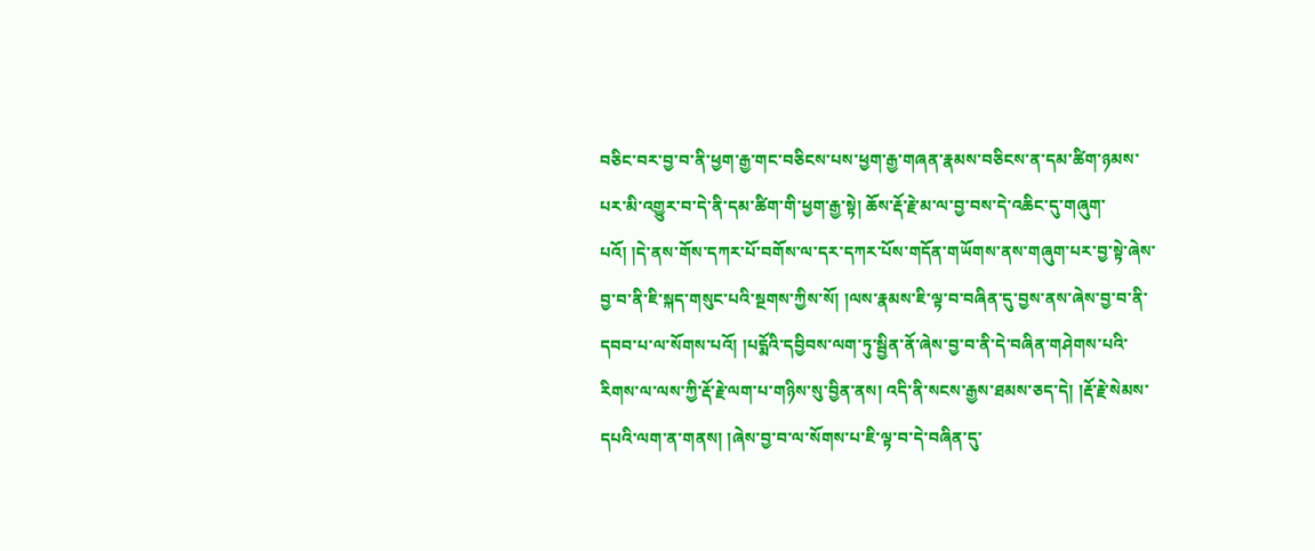བཅིང་བར་བྱ་བ་ནི་ཕྱག་རྒྱ་གང་བཅིངས་པས་ཕྱག་རྒྱ་གཞན་རྣམས་བཅིངས་ན་དམ་ཚིག་ཉམས་པར་མི་འགྱུར་བ་དེ་ནི་དམ་ཚིག་གི་ཕྱག་རྒྱ་སྟེ། ཆོས་རྡོ་རྗེ་མ་ལ་བྱ་བས་དེ་འཆིང་དུ་གཞུག་པའོ། །དེ་ནས་གོས་དཀར་པོ་བགོས་ལ་དར་དཀར་པོས་གདོན་གཡོགས་ནས་གཞུག་པར་བྱ་སྟེ་ཞེས་བྱ་བ་ནི་ཇི་སྐད་གསུང་པའི་སྔགས་ཀྱིས་སོ། །ལས་རྣམས་ཇི་ལྟ་བ་བཞིན་དུ་བྱས་ནས་ཞེས་བྱ་བ་ནི་དབབ་པ་ལ་སོགས་པའོ། །པདྨོའི་དབྱིབས་ལག་ཏུ་སྦྱིན་ནོ་ཞེས་བྱ་བ་ནི་དེ་བཞིན་གཤེགས་པའི་རིགས་ལ་ལས་ཀྱི་རྡོ་རྗེ་ལག་པ་གཉིས་སུ་བྱིན་ནས། འདི་ནི་སངས་རྒྱས་ཐམས་ཅད་དེ། །རྡོ་རྗེ་སེམས་དཔའི་ལག་ན་གནས། །ཞེས་བྱ་བ་ལ་སོགས་པ་ཇི་ལྟ་བ་དེ་བཞིན་དུ་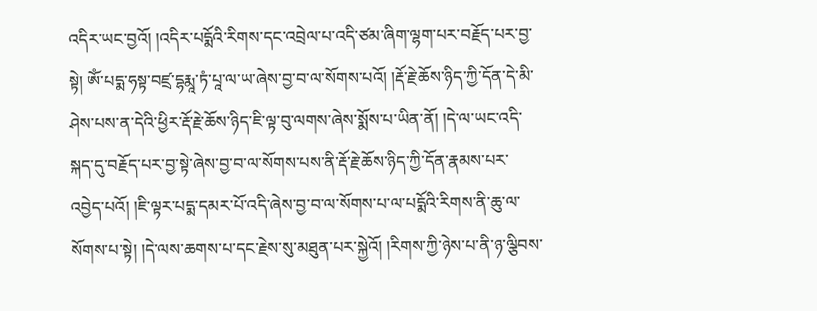འདིར་ཡང་བྱའོ། །འདིར་པདྨོའི་རིགས་དང་འབྲེལ་པ་འདི་ཙམ་ཞིག་ལྷག་པར་བརྗོད་པར་བྱ་སྟེ། ཨོཾ་པདྨ་ཧསྟ་བཛྲ་དྷརྨཱ་ཏཾ་པཱ་ལ་ཡ་ཞེས་བྱ་བ་ལ་སོགས་པའོ། །རྡོ་རྗེ་ཆོས་ཉིད་ཀྱི་དོན་དེ་མི་ཤེས་པས་ན་དེའི་ཕྱིར་རྡོ་རྗེ་ཆོས་ཉིད་ཇི་ལྟ་བུ་ལགས་ཞེས་སྨོས་པ་ཡིན་ནོ། །དེ་ལ་ཡང་འདི་སྐད་དུ་བརྗོད་པར་བྱ་སྟེ་ཞེས་བྱ་བ་ལ་སོགས་པས་ནི་རྡོ་རྗེ་ཆོས་ཉིད་ཀྱི་དོན་རྣམས་པར་འབྱེད་པའོ། །ཇི་ལྟར་པདྨ་དམར་པོ་འདི་ཞེས་བྱ་བ་ལ་སོགས་པ་ལ་པདྨོའི་རིགས་ནི་ཆུ་ལ་སོགས་པ་སྟེ། །དེ་ལས་ཆགས་པ་དང་རྗེས་སུ་མཐུན་པར་སྐྱེའོ། །རིགས་ཀྱི་ཉེས་པ་ནི་ཉ་ལྕིབས་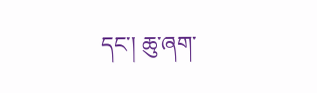དང་། ཆུ་ཞག་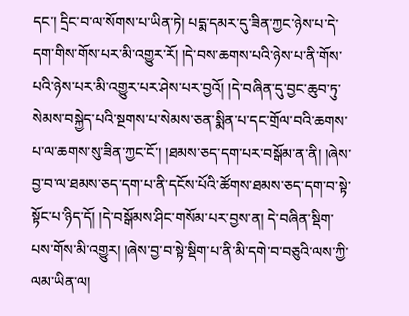དང་། དྲིང་བ་ལ་སོགས་པ་ཡིན་ཏེ། པདྨ་དམར་དུ་ཟིན་ཀྱང་ཉེས་པ་དེ་དག་གིས་གོས་པར་མི་འགྱུར་རོ། །དེ་བས་ཆགས་པའི་ཉེས་པ་ནི་གོས་པའི་ཉེས་པར་མི་འགྱུར་པར་ཤེས་པར་བྱའོ། །དེ་བཞིན་དུ་བྱང་ཆུབ་ཏུ་སེམས་བསྐྱེད་པའི་སྔགས་པ་སེམས་ཅན་སྨིན་པ་དང་གྲོལ་བའི་ཆགས་པ་ལ་ཆགས་སུ་ཟིན་ཀྱང་ངོ་། །ཐམས་ཅད་དག་པར་བསྒོམ་ན་ནི། །ཞེས་བྱ་བ་ལ་ཐམས་ཅད་དག་པ་ནི་དངོས་པོའི་ཚོགས་ཐམས་ཅད་དག་བ་སྟེ་སྟོང་པ་ཉིད་དོ། །དེ་བསྒོམས་ཤིང་གསོམ་པར་བྱས་ན། དེ་བཞིན་སྡིག་པས་གོས་མི་འགྱུར། །ཞེས་བྱ་བ་སྟེ་སྡིག་པ་ནི་མི་དགེ་བ་བཅུའི་ལས་ཀྱི་ལམ་ཡིན་ལ།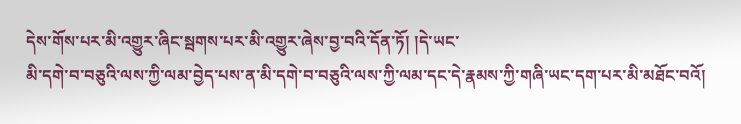དེས་གོས་པར་མི་འགྱུར་ཞིང་སྦགས་པར་མི་འགྱུར་ཞེས་བྱ་བའི་དོན་ཏོ། །དེ་ཡང་
མི་དགེ་བ་བཅུའི་ལས་ཀྱི་ལམ་བྱེད་པས་ན་མི་དགེ་བ་བཅུའི་ལས་ཀྱི་ལམ་དང་དེ་རྣམས་ཀྱི་གཞི་ཡང་དག་པར་མི་མཐོང་བའོ།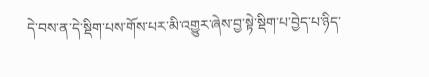དེ་བས་ན་དེ་སྡིག་པས་གོས་པར་མི་འགྱུར་ཞེས་བྱ་སྟེ་སྡིག་པ་བྱེད་པ་ཉིད་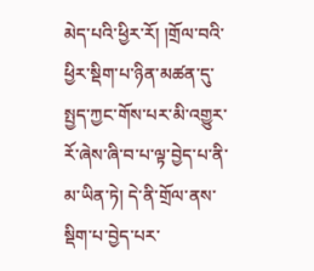མེད་པའི་ཕྱིར་རོ། །གྲོལ་བའི་ཕྱིར་སྡིག་པ་ཉིན་མཚན་དུ་སྤྱད་ཀྱང་གོས་པར་མི་འགྱུར་རོ་ཞེས་ཞི་བ་པ་ལྟ་བྱེད་པ་ནི་མ་ཡིན་ཏེ། དེ་ནི་གྲོལ་ནས་སྡིག་པ་བྱེད་པར་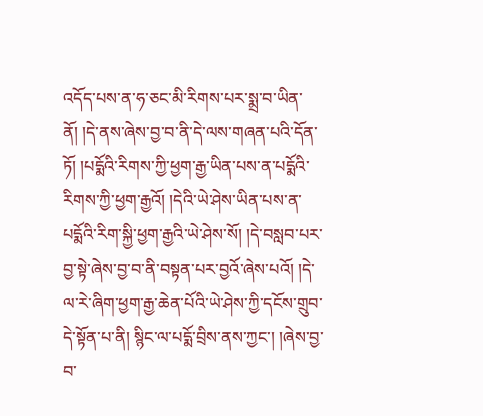འདོད་པས་ན་ཧ་ཅང་མི་རིགས་པར་སྨྲ་བ་ཡིན་ནོ། །དེ་ནས་ཞེས་བྱ་བ་ནི་དེ་ལས་གཞན་པའི་དོན་ཏོ། །པདྨོའི་རིགས་ཀྱི་ཕྱག་རྒྱ་ཡིན་པས་ན་པདྨོའི་རིགས་ཀྱི་ཕྱག་རྒྱའོ། །དེའི་ཡེ་ཤེས་ཡིན་པས་ན་པདྨོའི་རིག་སྐྱི་ཕྱག་རྒྱའི་ཡེ་ཤེས་སོ། །དེ་བསླབ་པར་བྱ་སྟེ་ཞེས་བྱ་བ་ནི་བསྟན་པར་བྱའོ་ཞེས་པའོ། །དེ་ལ་རེ་ཞིག་ཕྱག་རྒྱ་ཆེན་པོའི་ཡེ་ཤེས་ཀྱི་དངོས་གྲུབ་དེ་སྟོན་པ་ནི། སྙིང་ལ་པདྨོ་བྲིས་ནས་ཀྱང་། །ཞེས་བྱ་བ་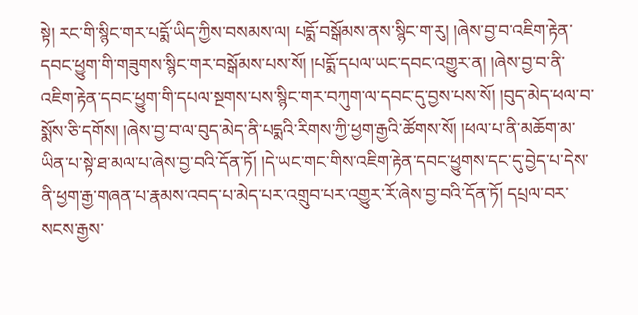སྟེ། རང་གི་སྙིང་གར་པདྨོ་ཡིད་ཀྱིས་བསམས་ལ། པདྨོ་བསྒོམས་ནས་སྙིང་ག་རུ། །ཞེས་བྱ་བ་འཇིག་རྟེན་དབང་ཕྱུག་གི་གཟུགས་སྙིང་གར་བསྒོམས་པས་སོ། །པདྨོ་དཔལ་ཡང་དབང་འགྱུར་ན། །ཞེས་བྱ་བ་ནི་འཇིག་རྟེན་དབང་ཕྱུག་གི་དཔལ་སྔགས་པས་སྙིང་གར་བཀུག་ལ་དབང་དུ་བྱས་པས་སོ། །བུད་མེད་ཕལ་བ་སྨོས་ཅི་དགོས། །ཞེས་བྱ་བ་ལ་བུད་མེད་ནི་པདྨའི་རིགས་ཀྱི་ཕྱག་རྒྱའི་ཚོགས་སོ། །ཕལ་པ་ནི་མཆོག་མ་ཡིན་པ་སྟེ་ཐ་མལ་པ་ཞེས་བྱ་བའི་དོན་ཏོ། །དེ་ཡང་གང་གིས་འཇིག་རྟེན་དབང་ཕྱུགས་དང་དུ་བྱེད་པ་དེས་ནི་ཕྱག་རྒྱ་གཞན་པ་རྣམས་འབད་པ་མེད་པར་འགྲུབ་པར་འགྱུར་རོ་ཞེས་བྱ་བའི་དོན་ཏོ། དཔྲལ་བར་སངས་རྒྱས་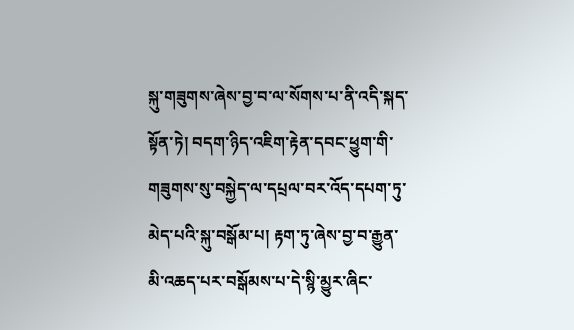སྐུ་གཟུགས་ཞེས་བྱ་བ་ལ་སོགས་པ་ནི་འདི་སྐད་སྟོན་ཏེ། བདག་ཉིད་འཇིག་རྟེན་དབང་ཕྱུག་གི་གཟུགས་སུ་བསྐྱེད་ལ་དཔྲལ་བར་འོད་དཔག་ཏུ་མེད་པའི་སྐུ་བསྒོམ་པ། རྟག་ཏུ་ཞེས་བྱ་བ་རྒྱུན་མི་འཆད་པར་བསྒོམས་པ་དེ་སྙི་མྱུར་ཞིང་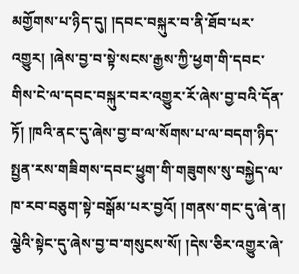མགྱོགས་པ་ཉིད་དུ། །དབང་བསྐུར་བ་ནི་ཐོབ་པར་འགྱུར། །ཞེས་བྱ་བ་སྟེ་སངས་རྒྱས་ཀྱི་ཕྱག་གི་དབང་གིས་ངེ་ལ་དབང་བསྐུར་བར་འགྱུར་རོ་ཞེས་བྱ་བའི་དོན་ཏོ། །ཁའི་ནང་དུ་ཞེས་བྱ་བ་ལ་སོགས་པ་ལ་བདག་ཉིད་སྤྱན་རས་གཟིགས་དབང་ཕྱུག་གི་གཟུགས་སུ་བསྐྱེད་ལ་ཁ་རབ་བཅུག་སྟེ་བསྒོམ་པར་བྱའོ། །གནས་གང་དུ་ཞེ་ན། ལྕེའི་སྟེང་དུ་ཞེས་བྱ་བ་གསུངས་སོ། །དེས་ཅིར་འགྱུར་ཞེ་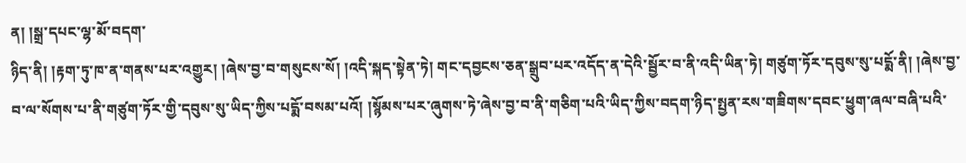ན། །སྒྲ་དཔང་ལྷ་མོ་བདག་
ཉིད་ནི། །རྟག་ཏུ་ཁ་ན་གནས་པར་འགྱུར། །ཞེས་བྱ་བ་གསུངས་སོ། །འདི་སྐད་སྟེན་ཏེ། གང་དབྱངས་ཅན་སྒྲུབ་པར་འདོད་ན་དེའི་སྦྱོར་བ་ནི་འདི་ཡིན་ཏེ། གཙུག་ཏོར་དབུས་སུ་པདྨོ་ནི། །ཞེས་བྱ་བ་ལ་སོགས་པ་ནི་གཙུག་ཏོར་གྱི་དབུས་སུ་ཡིད་ཀྱིས་པདྨོ་བསམ་པའོ། །སྙོམས་པར་ཞུགས་ཏེ་ཞེས་བྱ་བ་ནི་གཅིག་པའི་ཡིད་ཀྱིས་བདག་ཉིད་སྤྱན་རས་གཟིགས་དབང་ཕྱུག་ཞལ་བཞི་པའི་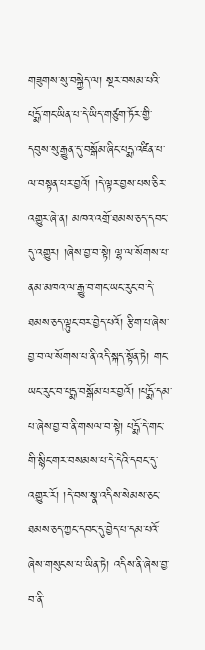གཟུགས་སུ་བསྐྱེད་ལ། སྔར་བསམ་པའི་པདྨོ་གང་ཡིན་པ་དེ་ཡིད་གཙུག་ཏོར་གྱི་དབུས་སུ་རྒྱུན་དུ་བསྒོམ་ཞིང་པདྨ་འཛིན་པ་ལ་བསྟན་པར་བྱའོ། །དེ་ལྟར་བྱས་པས་ཅིར་འགྱུར་ཞེ་ན། མཁའ་འགྲོ་ཐམས་ཅད་དབང་དུ་འགྱུར། །ཞེས་བྱ་བ་སྟེ། ལྷ་ལ་སོགས་པ་ནམ་མཁའ་ལ་རྒྱུ་བ་གང་ཡང་རུང་བ་དེ་ཐམས་ཅད་ལྟུང་བར་བྱེད་པའོ། རྩིག་པ་ཞེས་བྱ་བ་ལ་སོགས་པ་ནི་འདི་སྐད་སྟོན་ཏེ། གང་ཡང་རུང་བ་པདྨ་བསྒོམ་པར་བྱའོ། །པདྨོ་དམ་པ་ཞེས་བྱ་བ་ནི་གསལ་བ་སྟེ། པདྨོ་དེ་གང་གི་སྙིང་གར་བསམས་པ་དེ་དེའི་དབང་དུ་འགྱུར་རོ། །དེ་བས་སྣ་འདིས་སེམས་ཅང་ཐམས་ཅད་ཀྱང་དབང་དུ་བྱེད་པ་དམ་པའོ་ཞེས་གསུངས་པ་ཡིན་ཏེ། འདིས་ནི་ཞེས་བྱ་བ་ནི་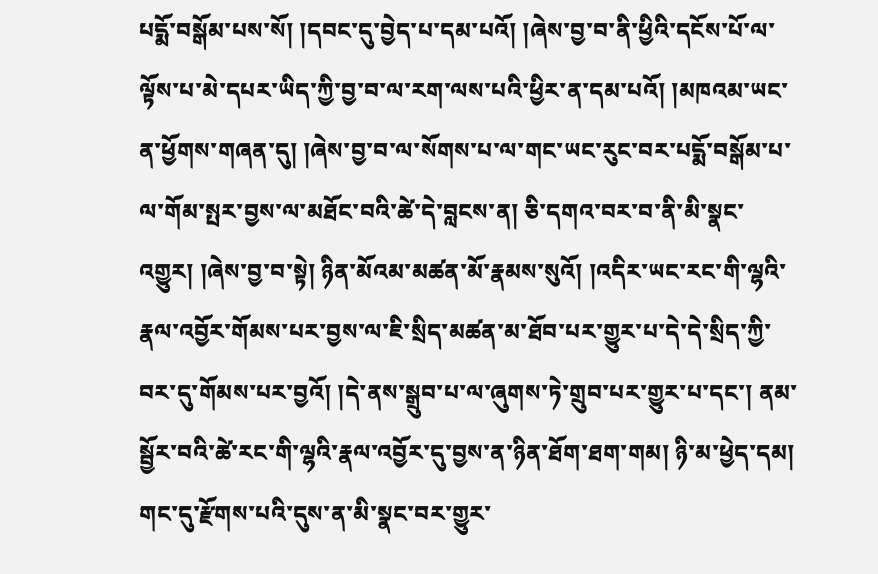པདྨོ་བསྒོམ་པས་སོ། །དབང་དུ་བྱེད་པ་དམ་པའོ། །ཞེས་བྱ་བ་ནི་ཕྱིའི་དངོས་པོ་ལ་ལྟོས་པ་མེ་དཔར་ཡིད་ཀྱི་བྱ་བ་ལ་རག་ལས་པའི་ཕྱིར་ན་དམ་པའོ། །མཁའམ་ཡང་ན་ཕྱོགས་གཞན་དུ། །ཞེས་བྱ་བ་ལ་སོགས་པ་ལ་གང་ཡང་རུང་བར་པདྨོ་བསྒོམ་པ་ལ་གོམ་སྤར་བྱས་ལ་མཐོང་བའི་ཚེ་དེ་བླངས་ན། ཅི་དགའ་བར་བ་ནི་མི་སྣང་འགྱུར། །ཞེས་བྱ་བ་སྟེ། ཉིན་མོའམ་མཚན་མོ་རྣམས་སུའོ། །འདིར་ཡང་རང་གི་ལྷའི་རྣལ་འབྱོར་གོམས་པར་བྱས་ལ་ཇི་སྲིད་མཚན་མ་ཐོབ་པར་གྱུར་པ་དེ་དེ་སྲིད་ཀྱི་བར་དུ་གོམས་པར་བྱའོ། །དེ་ནས་སྒྲུབ་པ་ལ་ཞུགས་ཏེ་གྲུབ་པར་གྱུར་པ་དང་། ནམ་སྦྱོར་བའི་ཚེ་རང་གི་ལྷའི་རྣལ་འབྱོར་དུ་བྱས་ན་ཉིན་ཐོག་ཐག་གམ། ཉི་མ་ཕྱེད་དམ། གང་དུ་རྫོགས་པའི་དུས་ན་མི་སྣང་བར་གྱུར་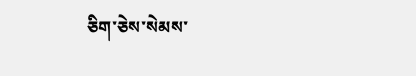ཅིག་ཅེས་སེམས་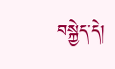བསྐྱེད་དེ།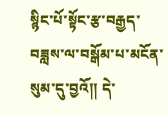སྙིང་པོ་སྟོང་རྩ་བརྒྱད་བཟླས་ལ་བསྒོམ་པ་མངོན་སུམ་དུ་བྱའོ།། དེ་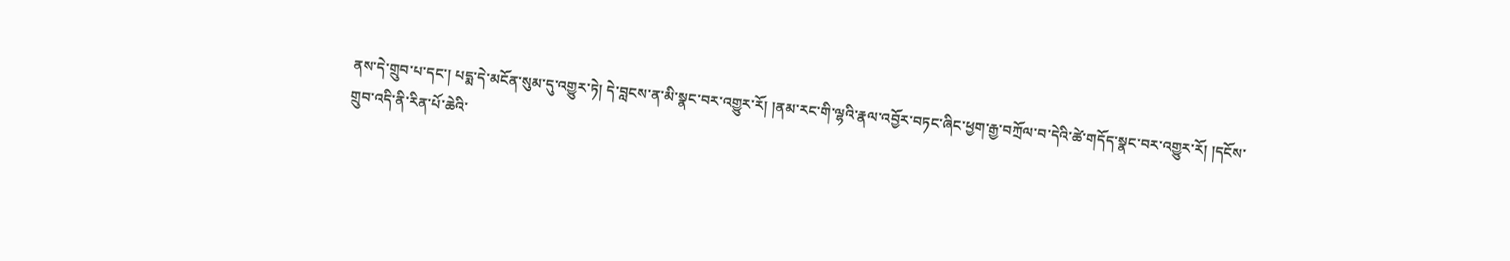ནས་དེ་གྲུབ་པ་དང་། པདྨ་དེ་མངོན་སུམ་དུ་འགྱུར་ཏེ། དེ་བླངས་ན་མི་སྣང་བར་འགྱུར་རོ། །ནམ་རང་གི་ལྷའི་རྣལ་འབྱོར་བཏང་ཞིང་ཕྱག་རྒྱ་བཀྲོལ་བ་དེའི་ཚེ་གདོད་སྣང་བར་འགྱུར་རོ། །དངོས་གྲུབ་འདི་ནི་རིན་པོ་ཆེའི་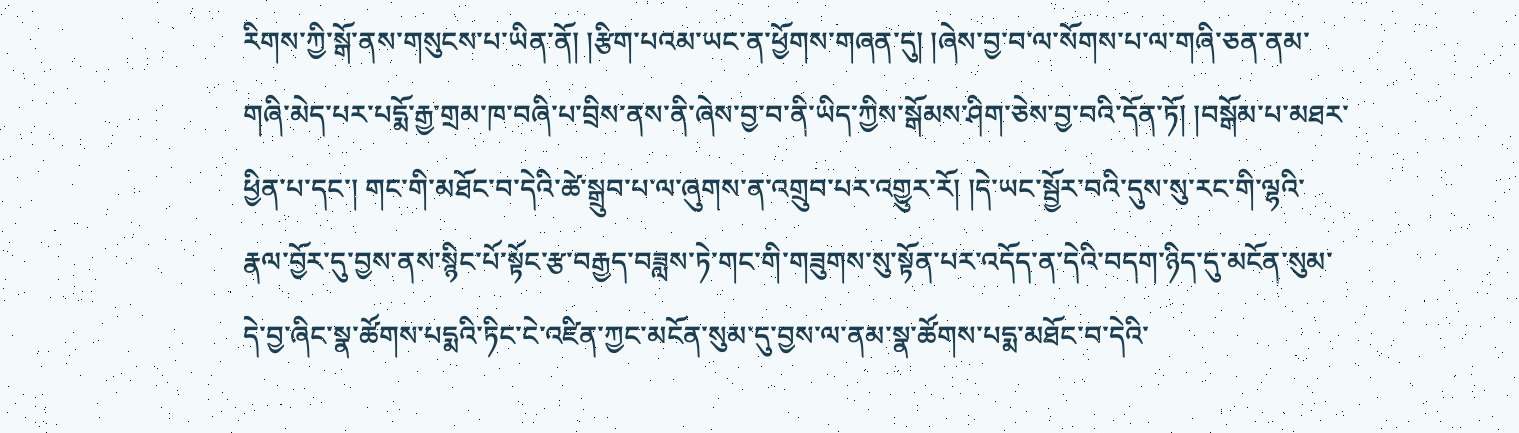རིགས་ཀྱི་སྒོ་ནས་གསུངས་པ་ཡིན་ནོ། །རྩིག་པའམ་ཡང་ན་ཕྱོགས་གཞན་དུ། །ཞེས་བྱ་བ་ལ་སོགས་པ་ལ་གཞི་ཅན་ནམ་གཞི་མེད་པར་པདྨོ་རྒྱ་གྲམ་ཁ་བཞི་པ་བྲིས་ནས་ནི་ཞེས་བྱ་བ་ནི་ཡིད་ཀྱིས་སྒོམས་ཤིག་ཅེས་བྱ་བའི་དོན་ཏོ། །བསྒོམ་པ་མཐར་ཕྱིན་པ་དང་། གང་གི་མཐོང་བ་དེའི་ཚེ་སྒྲུབ་པ་ལ་ཞུགས་ན་འགྲུབ་པར་འགྱུར་རོ། །དེ་ཡང་སྦྱོར་བའི་དུས་སུ་རང་གི་ལྷའི་རྣལ་བྱོར་དུ་བྱས་ནས་སྙིང་པོ་སྟོང་རྩ་བརྒྱད་བཟླས་ཏེ་གང་གི་གཟུགས་སུ་སྟོན་པར་འདོད་ན་དེའི་བདག་ཉིད་དུ་མངོན་སུམ་དེ་བྱ་ཞིང་སྣ་ཚོགས་པདྨའི་ཏིང་ངེ་འཛིན་ཀྱང་མངོན་སུམ་དུ་བྱས་ལ་ནམ་སྣ་ཚོགས་པདྨ་མཐོང་བ་དེའི་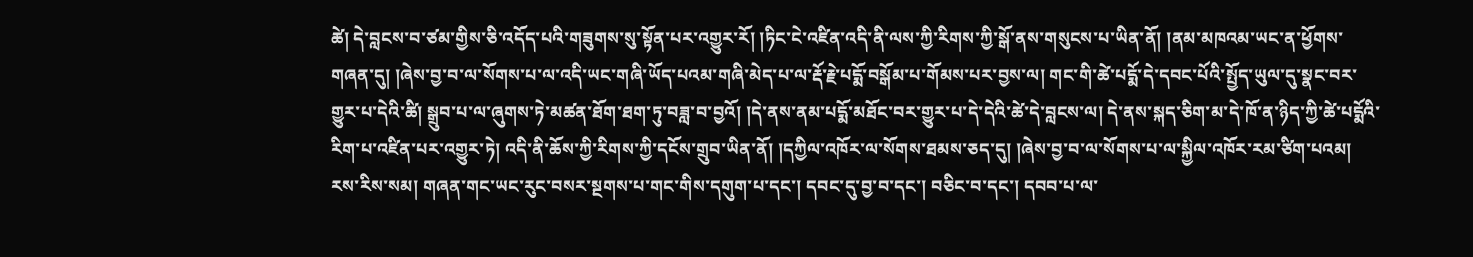ཚེ། དེ་བླངས་བ་ཙམ་གྱིས་ཅི་འདོད་པའི་གཟུགས་སུ་སྟོན་པར་འགྱུར་རོ། །ཏིང་ངེ་འཛིན་འདི་ནི་ལས་ཀྱི་རིགས་ཀྱི་སྒོ་ནས་གསུངས་པ་ཡིན་ནོ། །ནམ་མཁའམ་ཡང་ན་ཕྱོགས་གཞན་དུ། །ཞེས་བྱ་བ་ལ་སོགས་པ་ལ་འདི་ཡང་གཞི་ཡོད་པའམ་གཞི་མེད་པ་ལ་རྡོ་རྗེ་པདྨོ་བསྒོམ་པ་གོམས་པར་བྱས་ལ། གང་གི་ཚེ་པདྨོ་དེ་དབང་པོའི་སྤྱོད་ཡུལ་དུ་སྣང་བར་གྱུར་པ་དེའི་ཚི། སྒྲུབ་པ་ལ་ཞུགས་ཏེ་མཚན་ཐོག་ཐག་ཏུ་བཟླ་བ་བྱའོ། །དེ་ནས་ནམ་པདྨོ་མཐོང་བར་གྱུར་པ་དེ་དེའི་ཚེ་དེ་བླངས་ལ། དེ་ནས་སྐད་ཅིག་མ་དེ་ཁོ་ན་ཉིད་ཀྱི་ཚེ་པདྨོའི་རིག་པ་འཛིན་པར་འགྱུར་ཏེ། འདི་ནི་ཆོས་ཀྱི་རིགས་ཀྱི་དངོས་གྲུབ་ཡིན་ནོ། །དཀྱིལ་འཁོར་ལ་སོགས་ཐམས་ཅད་དུ། །ཞེས་བྱ་བ་ལ་སོགས་པ་ལ་སྐྱིལ་འཁོར་རམ་ཙིག་པའམ། རས་རིས་སམ། གཞན་གང་ཡང་རུང་བསར་སྔགས་པ་གང་གིས་དགུག་པ་དང་། དབང་དུ་བྱ་བ་དང་། བཅིང་བ་དང་། དབབ་པ་ལ་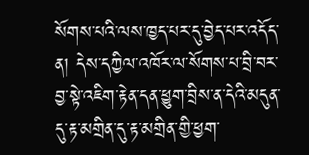སོགས་པའི་ལས་ཁྱད་པར་དུ་བྱེད་པར་འདོད་ན། དེས་དཀྱིལ་འཁོར་ལ་སོགས་པ་བྲི་བར་བྱ་སྟེ་འཇིག་རྟེན་དན་ཕྱུག་བྲིས་ན་དེའི་མདུན་དུ་རྟ་མགྲིན་དུ་རྟ་མགྲིན་གྱི་ཕྱག་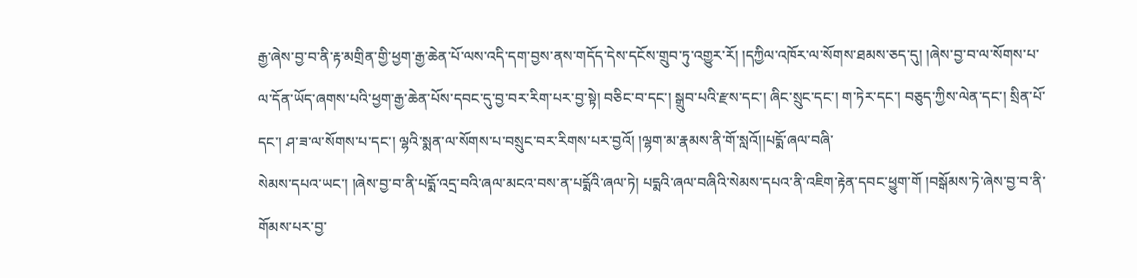རྒྱ་ཞེས་བྱ་བ་ནི་རྟ་མགྲིན་གྱི་ཕྱག་རྒྱ་ཆེན་པོ་ལས་འདི་དག་བྱས་ནས་གདོད་དེས་དངོས་གྲུབ་ཏུ་འགྱུར་རོ། །དཀྱིལ་འཁོར་ལ་སོགས་ཐམས་ཅད་དུ། །ཞེས་བྱ་བ་ལ་སོགས་པ་ལ་དོན་ཡོད་ཞགས་པའི་ཕྱག་རྒྱ་ཆེན་པོས་དབང་དུ་བྱ་བར་རིག་པར་བྱ་སྟེ། བཅིང་བ་དང་། སྒྲུབ་པའི་རྫས་དང་། ཞིང་སྲུང་དང་། ག་ཏེར་དང་། བཅུད་ཀྱིས་ལེན་དང་། སྲིན་པོ་དང་། ཤ་ཟ་ལ་སོགས་པ་དང་། ལྷའི་སྨན་ལ་སོགས་པ་བསྲུང་བར་རིགས་པར་བྱའོ། །ལྷག་མ་རྣམས་ནི་གོ་སླའོ།།པདྨོ་ཞལ་བཞི་
སེམས་དཔའ་ཡང་། །ཞེས་བྱ་བ་ནི་པདྨོ་འདྲ་བའི་ཞལ་མངའ་བས་ན་པདྨོའི་ཞལ་ཏེ། པདྨའི་ཞལ་བཞིའི་སེམས་དཔའ་ནི་འཇིག་རྟེན་དབང་ཕྱུག་གོ །བསྒོམས་ཏེ་ཞེས་བྱ་བ་ནི་གོམས་པར་བྱ་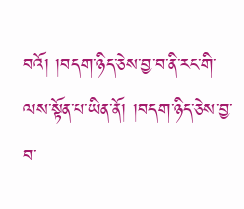བའོ། །བདག་ཉིད་ཅེས་བྱ་བ་ནི་རང་གི་ལས་སྟོན་པ་ཡིན་ནོ། །བདག་ཉིད་ཅེས་བྱ་བ་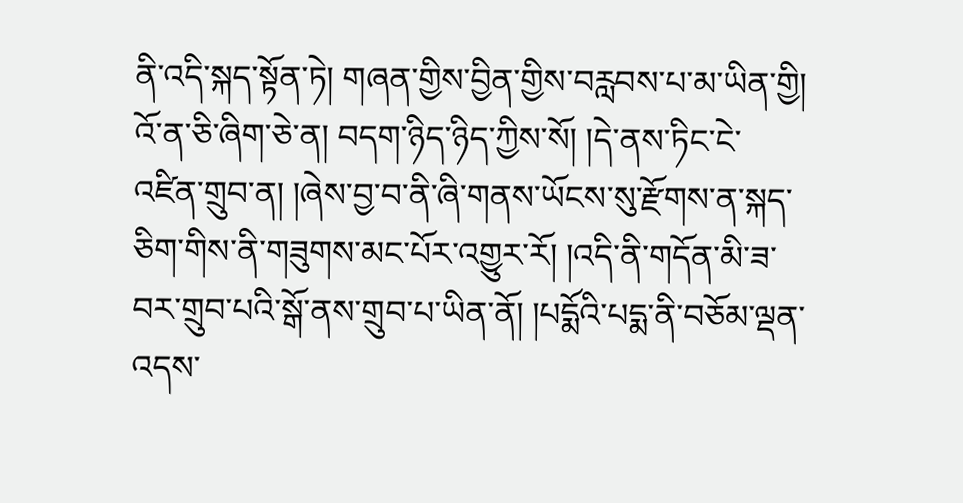ནི་འདི་སྐད་སྟོན་ཏེ། གཞན་གྱིས་བྱིན་གྱིས་བརླབས་པ་མ་ཡིན་གྱི། འོ་ན་ཅི་ཞིག་ཅེ་ན། བདག་ཉིད་ཉིད་ཀྱིས་སོ། །དེ་ནས་ཏིང་ངེ་འཛིན་གྲུབ་ན། །ཞེས་བྱ་བ་ནི་ཞི་གནས་ཡོངས་སུ་རྫོགས་ན་སྐད་ཅིག་གིས་ནི་གཟུགས་མང་པོར་འགྱུར་རོ། །འདི་ནི་གདོན་མི་ཟ་བར་གྲུབ་པའི་སྒོ་ནས་གྲུབ་པ་ཡིན་ནོ། །པདྨོའི་པདྨ་ནི་བཅོམ་ལྡན་འདས་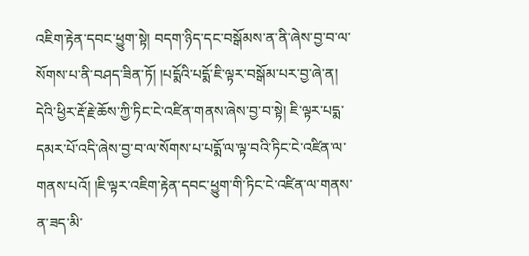འཇིག་རྟེན་དབང་ཕྱུག་སྟེ། བདག་ཉིད་དང་བསྒོམས་ན་ནི་ཞེས་བྱ་བ་ལ་སོགས་པ་ནི་བཤད་ཟིན་ཏོ། །པདྨོའི་པདྨོ་ཇི་ལྟར་བསྒོམ་པར་བྱ་ཞེ་ན། དེའི་ཕྱིར་རྡོ་རྗེ་ཆོས་ཀྱི་ཏིང་ངེ་འཛིན་གནས་ཞེས་བྱ་བ་སྟེ། ཇི་ལྟར་པདྨ་དམར་པོ་འདི་ཞེས་བྱ་བ་ལ་སོགས་པ་པདྨོ་ལ་ལྟ་བའི་ཏིང་ངེ་འཛིན་ལ་གནས་པའོ། །ཇི་ལྟར་འཇིག་རྟེན་དབང་ཕྱུག་གི་ཏིང་ངེ་འཛིན་ལ་གནས་ན་ཟད་མི་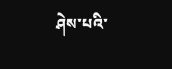ཤེས་པའི་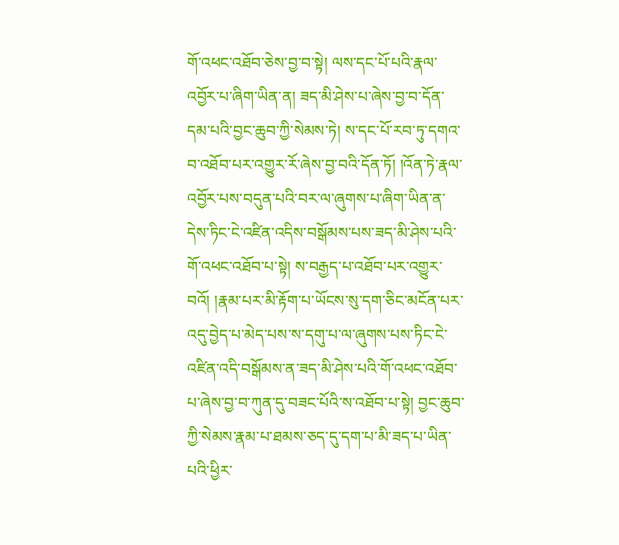གོ་འཕང་འཐོབ་ཅེས་བྱ་བ་སྟེ། ལས་དང་པོ་པའི་རྣལ་འབྱོར་པ་ཞིག་ཡིན་ན། ཟད་མི་ཤེས་པ་ཞེས་བྱ་བ་དོན་དམ་པའི་བྱང་ཆུབ་ཀྱི་སེམས་ཏེ། ས་དང་པོ་རབ་ཏུ་དགའ་བ་འཐོབ་པར་འགྱུར་རོ་ཞེས་བྱ་བའི་དོན་ཏོ། །འོན་ཏེ་རྣལ་འབྱོར་པས་བདུན་པའི་བར་ལ་ཞུགས་པ་ཞིག་ཡིན་ན་དེས་ཏིང་ངེ་འཛིན་འདིས་བསྒོམས་པས་ཟད་མི་ཤེས་པའི་གོ་འཕང་འཐོབ་པ་སྟེ། ས་བརྒྱད་པ་འཐོབ་པར་འགྱུར་བའོ། །རྣམ་པར་མི་རྟོག་པ་ཡོངས་སུ་དག་ཅིང་མངོན་པར་འདུ་བྱེད་པ་མེད་པས་ས་དགུ་པ་ལ་ཞུགས་པས་ཏིང་ངེ་འཛིན་འདི་བསྒོམས་ན་ཟད་མི་ཤེས་པའི་གོ་འཕང་འཐོབ་པ་ཞེས་བྱ་བ་ཀུན་དུ་བཟང་པོའི་ས་འཐོབ་པ་སྟེ། བྱང་ཆུབ་ཀྱི་སེམས་རྣམ་པ་ཐམས་ཅད་དུ་དག་པ་མི་ཟད་པ་ཡིན་པའི་ཕྱིར་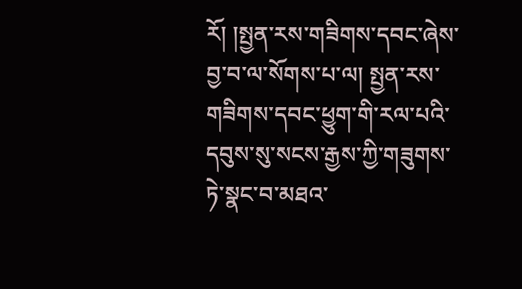རོ། །སྤྱན་རས་གཟིགས་དབང་ཞེས་བྱ་བ་ལ་སོགས་པ་ལ། སྤྱན་རས་གཟིགས་དབང་ཕྱུག་གི་རལ་པའི་དབུས་སུ་སངས་རྒྱས་ཀྱི་གཟུགས་ཏེ་སྣང་བ་མཐའ་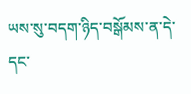ཡས་སུ་བདག་ཉིད་བསྒོམས་ན་དེ་དང་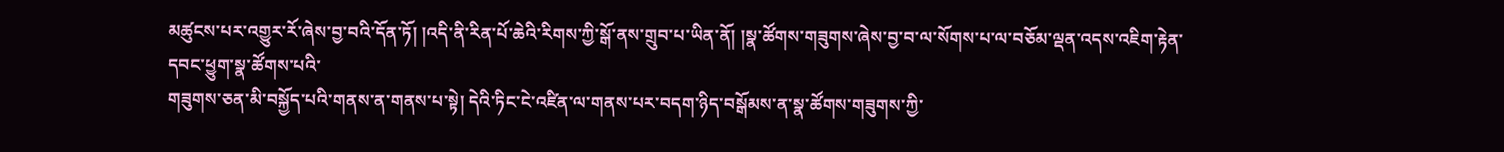མཚུངས་པར་འགྱུར་རོ་ཞེས་བྱ་བའི་དོན་ཏོ། །འདི་ནི་རིན་པོ་ཆེའི་རིགས་ཀྱི་སྒོ་ནས་གྲུབ་པ་ཡིན་ནོ། །སྣ་ཚོགས་གཟུགས་ཞེས་བྱ་བ་ལ་སོགས་པ་ལ་བཅོམ་ལྡན་འདས་འཇིག་རྟེན་དབང་ཕྱུག་སྣ་ཚོགས་པའི་
གཟུགས་ཅན་མི་བསྐྱོད་པའི་གནས་ན་གནས་པ་སྟེ། དེའི་ཏིང་ངེ་འཛིན་ལ་གནས་པར་བདག་ཉིད་བསྒོམས་ན་སྣ་ཚོགས་གཟུགས་ཀྱི་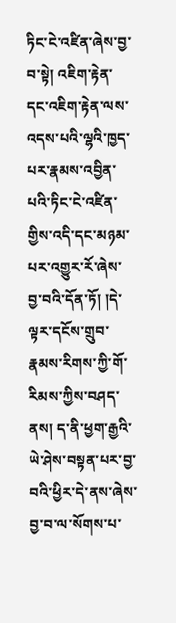ཏིང་ངེ་འཛིན་ཞེས་བྱ་བ་སྟེ། འཇིག་རྟེན་དང་འཇིག་རྟེན་ལས་འདས་པའི་ལྷའི་ཁྱད་པར་རྣམས་འབྱིན་པའི་ཏིང་ངེ་འཛིན་གྱིས་འདི་དང་མཉམ་པར་འགྱུར་རོ་ཞེས་བྱ་བའི་དོན་ཏོ། །དེ་ལྟར་དངོས་གྲུབ་རྣམས་རིགས་ཀྱི་གོ་རིམས་ཀྱིས་བཤད་ནས། ད་ནི་ཕྱག་རྒྱའི་ཡེ་ཤེས་བསྟན་པར་བྱ་བའི་ཕྱིར་དེ་ནས་ཞེས་བྱ་བ་ལ་སོགས་པ་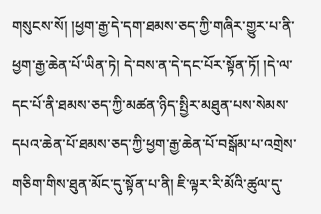གསུངས་སོ། །ཕྱག་རྒྱ་དེ་དག་ཐམས་ཅད་ཀྱི་གཞིར་གྱུར་པ་ནི་ཕྱག་རྒྱ་ཆེན་པོ་ཡིན་ཏེ། དེ་བས་ན་དེ་དང་པོར་སྟོན་ཏོ། །དེ་ལ་དང་པོ་ནི་ཐམས་ཅད་ཀྱི་མཚན་ཉིད་སྤྱིར་མཐུན་པས་སེམས་དཔའ་ཆེན་པོ་ཐམས་ཅད་ཀྱི་ཕྱག་རྒྱ་ཆེན་པོ་བསྒོམ་པ་འགྲེས་གཅིག་གིས་ཐུན་མོང་དུ་སྟོན་པ་ནི། ཇི་ལྟར་རི་མོའི་ཚུལ་དུ་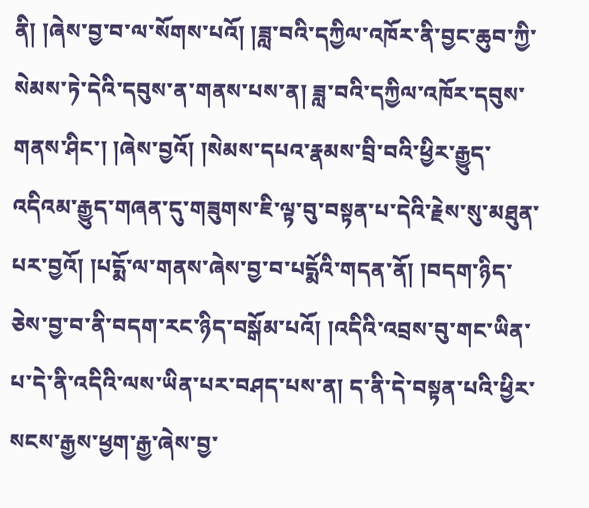ནི། །ཞེས་བྱ་བ་ལ་སོགས་པའོ། །ཟླ་བའི་དཀྱིལ་འཁོར་ནི་བྱང་ཆུབ་ཀྱི་སེམས་ཏེ་དེའི་དབུས་ན་གནས་པས་ན། ཟླ་བའི་དཀྱིལ་འཁོར་དབུས་གནས་ཤིང་། །ཞེས་བྱའོ། །སེམས་དཔའ་རྣམས་བྲི་བའི་ཕྱིར་རྒྱུད་འདིའམ་རྒྱུད་གཞན་དུ་གཟུགས་ཇི་ལྟ་བུ་བསྟན་པ་དེའི་རྗེས་སུ་མཐུན་པར་བྱའོ། །པདྨོ་ལ་གནས་ཞེས་བྱ་བ་པདྨོའི་གདན་ནོ། །བདག་ཉིད་ཅེས་བྱ་བ་ནི་བདག་རང་ཉིད་བསྒོམ་པའོ། །འདིའི་འབྲས་བུ་གང་ཡིན་པ་དེ་ནི་འདིའི་ལས་ཡིན་པར་བཤད་པས་ན། ད་ནི་དེ་བསྟན་པའི་ཕྱིར་སངས་རྒྱས་ཕྱག་རྒྱ་ཞེས་བྱ་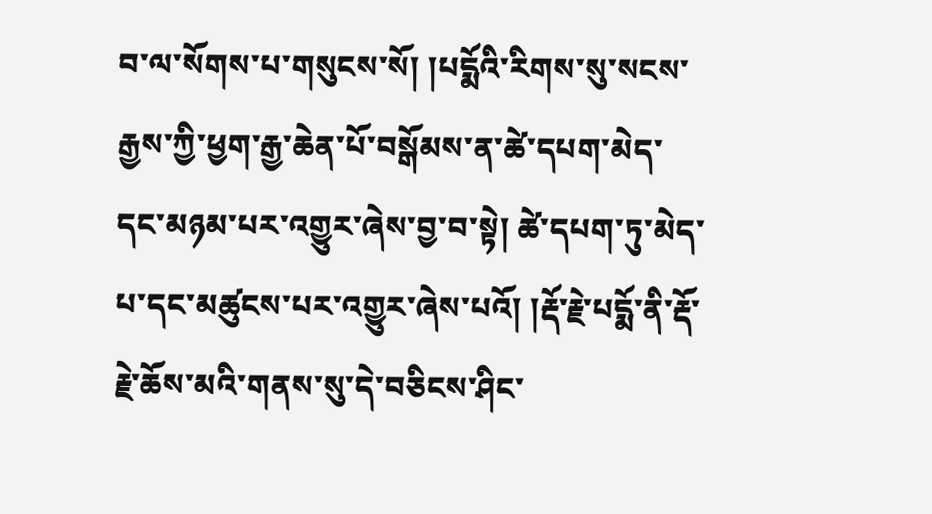བ་ལ་སོགས་པ་གསུངས་སོ། །པདྨོའི་རིགས་སུ་སངས་རྒྱས་ཀྱི་ཕྱག་རྒྱ་ཆེན་པོ་བསྒོམས་ན་ཚེ་དཔག་མེད་དང་མཉམ་པར་འགྱུར་ཞེས་བྱ་བ་སྟེ། ཚེ་དཔག་ཏུ་མེད་པ་དང་མཚུངས་པར་འགྱུར་ཞེས་པའོ། །རྡོ་རྗེ་པདྨོ་ནི་རྡོ་རྗེ་ཆོས་མའི་གནས་སུ་དེ་བཅིངས་ཤིང་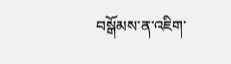བསྒོམས་ན་འཇིག་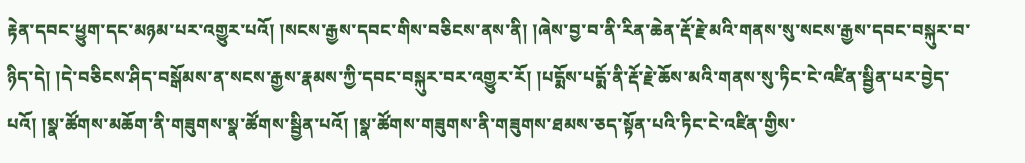རྟེན་དབང་ཕྱུག་དང་མཉམ་པར་འགྱུར་པའོ། །སངས་རྒྱས་དབང་གིས་བཅིངས་ནས་ནི། །ཞེས་བྱ་བ་ནི་རིན་ཆེན་རྡོ་རྗེ་མའི་གནས་སུ་སངས་རྒྱས་དབང་བསྐུར་བ་ཉིད་དེ། །དེ་བཅིངས་ཤིད་བསྒོམས་ན་སངས་རྒྱས་རྣམས་ཀྱི་དབང་བསྐུར་བར་འགྱུར་རོ། །པདྨོས་པདྨོ་ནི་རྡོ་རྗེ་ཆོས་མའི་གནས་སུ་ཏིང་ངེ་འཛིན་སྦྱིན་པར་བྱེད་པའོ། །སྣ་ཚོགས་མཆོག་ནི་གཟུགས་སྣ་ཚོགས་སྦྱིན་པའོ། །སྣ་ཚོགས་གཟུགས་ནི་གཟུགས་ཐམས་ཅད་སྟོན་པའི་ཏིང་ངེ་འཛིན་གྱིས་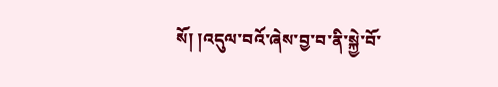སོ། །འདུལ་བའོ་ཞེས་བྱ་བ་ནི་སྐྱེ་བོ་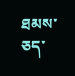ཐམས་ཅད་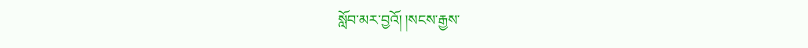སློབ་མར་བྱའོ། །སངས་རྒྱས་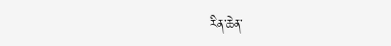རིན་ཆེན་